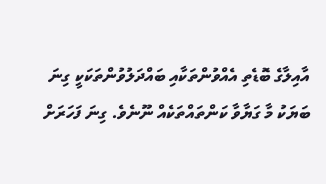އާއިލާގެ ބޮޑެތި އެއްވުންތަކާއި ބައްދަލުވުންތަކަކީ ގިނަ ބަޔަކު މާ ގަޔާވާ ކަންތައްތަކެއް ނޫނެވެ. ގިނަ ފަހަރަށް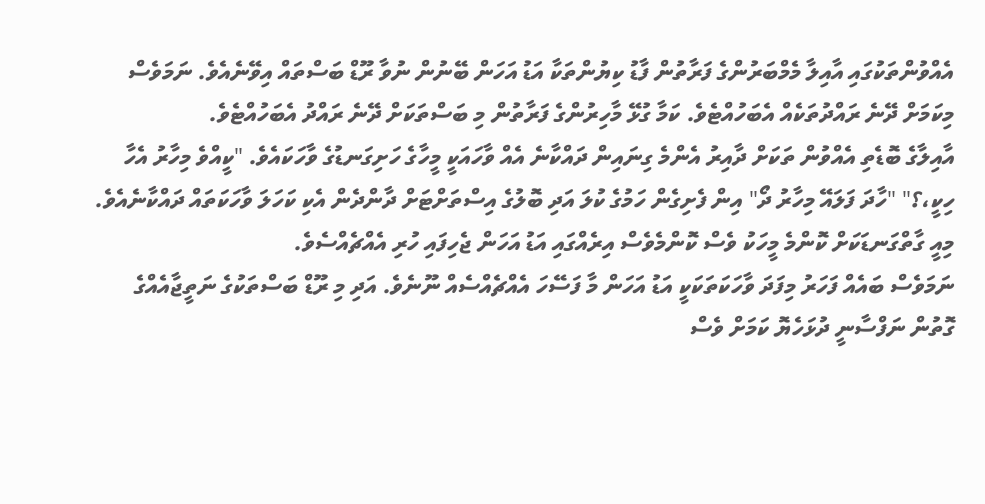އެއްވުންތަކުގައި އާއިލާ މެމްބަރުންގެ ފަރާތުން ފާޑު ކިޔުންތަކާ އަޑު އަހަން ބޭނުން ނުވާ ރޫޑް ބަސްތައް އިވޭނެއެވެ. ނަމަވެސް މިކަމަށް ދޭނެ ރައްދުތަކެއް އެބަހުއްޓެވެ. ކަމާ ގުޅޭ މާހިރުންގެ ފަރާތުން މި ބަސްތަކަށް ދޭނެ ރައްދު އެބަހުއްޓެވެ.
އާއިލާގެ ބޮޑެތި އެއްވުން ތަކަށް ދާއިރު އެންމެ ގިނައިން ދައްކާނެ އެއް ވާހައަކީ މީހާގެ ހަށިގަނޑުގެ ވާހަކައެވެ. "ކީއްވެ މިހާރު އެހާ ހިކީ،؟" "ހާދަ ފަލައޭ މިހާރު ދޯ" އިން ފެށިގެން ހަމުގެ ކުލަ އަދި ބޮލުގެ އިސްތަށްޓަށް ދާންދެން އެކި ކަހަލަ ވާހަކަތައް ދައްކާނެއެވެ. މިއީ ގާތްގަނޑަކަށް ކޮންމެ މީހަކު ވެސް ކޮންމެވެސް އިރެއްގައި އަޑު އަހަން ޖެހިފައި ހުރި އެއްޗެއްސެވެ.
ނަމަވެސް ބައެއް ފަހަރު މިފަދަ ވާހަކަތަކަކީ އަޑު އަހަން މާ ފަސޭހަ އެއްޗެއްސެއް ނޫނެވެ. އަދި މި ރޫޑް ބަސްތަކުގެ ނަތީޖާއެއްގެ ގޮތުން ނަފްސާނީ ދުޅަހެޔޮ ކަމަށް ވެސް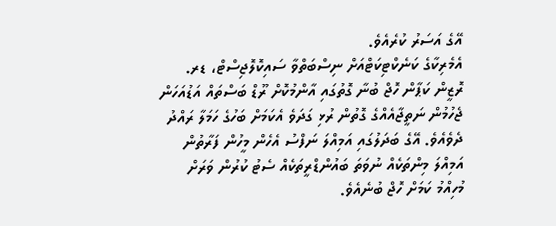އޭގެ އަސަރު ކުރެއެވެ.
އެމެރިކާގެ ކަނެކްޓިކަޓްއަށް ނިސްބަތްވާ ސައިކޮލޮޖިސްޓް، ޑރ. ރޮޒީން ކަޕާން ހޮޖް ބުނާ ގޮތުގައި އާންމުކޮށް ރޫޑް ބަސްތައް އަޑުއަހަން ޖެހުމުން ނަތީޖާއެއްގެ ގޮތުން ރުޅި ގަދަވެ އެކަމަށް ބަހުގެ ހަމަލާ ރައްދު ދެވެއެވެ. އޭގެ ބަދަލުގައި އަމިއްލަ ނަފްސު އެހެން މީހުން ފަރާތުން އަމިއްލަ މިންތަކެއް ނުވަތަ ބައުންޑްރީތަކެއް ސެޓު ކުރުން ވަރަށް މުހިއްމު ކަމަށް ހޮޖް ބުނެއެވެ.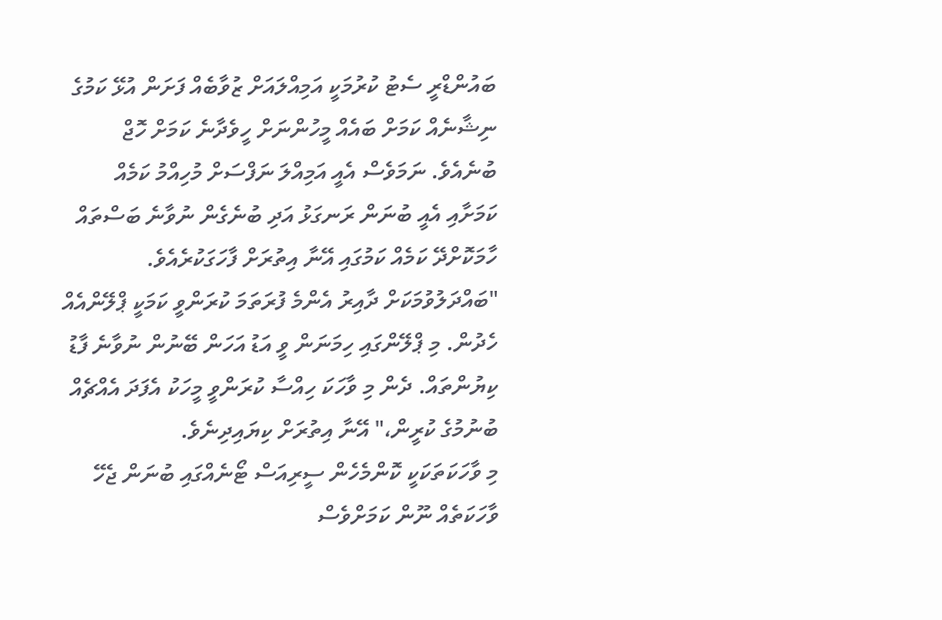ބައުންޑްރީ ސެޓު ކުރުމަކީ އަމިއްލައަށް ޒުވާބެއް ފަށަން އުޅޭ ކަމުގެ ނިޝާނެއް ކަމަށް ބައެއް މީހުންނަށް ހީވެދާނެ ކަމަށް ހޮޖް ބުނެއެވެ. ނަމަވެސް އެއީ އަމިއްލަ ނަފްސަށް މުހިއްމު ކަމެއް ކަމަށާއި އެއީ ބުނަން ރަނގަޅު އަދި ބުނެގެން ނުވާނެ ބަސްތައް ހާމަކޮށްދޭ ކަމެއް ކަމުގައި އޭނާ އިތުރަށް ފާހަގަކުރެއެވެ.
"ބައްދަލުވުމަކަށް ދާއިރު އެންމެ ފުރަތަމަ ކުރަންވީ ކަމަކީ ޕްލޭންއެއް ހެދުން. މި ޕްލޭންގައި ހިމަނަން ވީ އަޑު އަހަން ބޭނުން ނުވާނެ ފާޑު ކިޔުންތައް. ދެން މި ވާހަކަ ހިއްސާ ކުރަންވީ މީހަކު އެފަދަ އެއްޗެއް ބުނުމުގެ ކުރީން،" އޭނާ އިތުރަށް ކިޔައިދިނެވެ.
މި ވާހަކަތަކަކީ ކޮންމެހެން ސީރިއަސް ޓޯނެއްގައި ބުނަން ޖެހޭ ވާހަކަތެއް ނޫން ކަމަށްވެސް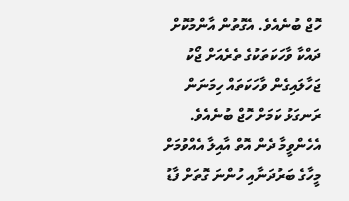ހޮޖް ބުނެއެވެ. އެގޮތުން އާންމުކޮށް ދައްކާ ވާހަކަތަކުގެ ތެރެއަށް ޖޯކު ޖަހާލައިގެން ވާހަކަތައް ހިމަނަން ރަނގަޅު ކަމަށް ހޮޖް ބުނެއެވެ.
އެހެންވީމާ ދެން އޮތް އާއިލާ އެއްވުމަށް މީހާގެ ބަރުދަނާއި ހުންނަ ގޮތަށް ފާޑު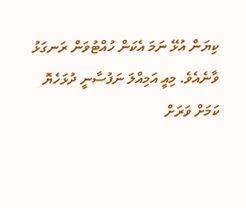ކިޔަން އުޅޭ ނަމަ އެކަން ހުއްޓުވަން ރަނގަޅު ވާނެއެވެ. މިއީ އަމިއްލަ ނަފުސާނީ ދުޅަހެޔޮ ކަމަށް ވަރަށް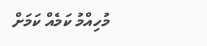މުހިއްމު ކަމެއް ކަމަށް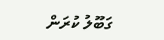ގަބޫލު ކުރަން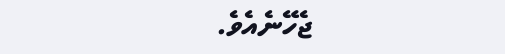ޖެހޭނެއެވެ.